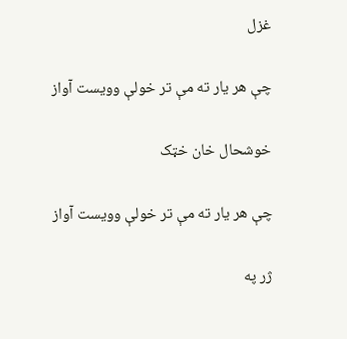غزل

چې هر يار ته مې تر خولې وويست آواز

خوشحال خان خټک

چې هر يار ته مې تر خولې وويست آواز

ژر په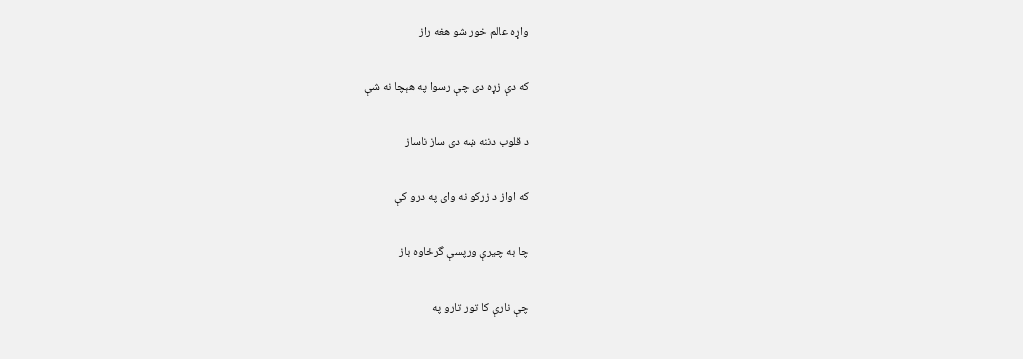واړه عالم خور شو هغه راز

که دې زړه دی چې رسوا په هېچا نه شې

د قلوب دننه ښه دی ساز ناساز

که اواز د زرکو نه وای په درو کې

چا به چيرې ورپسې گرځاوه باز

چې نارې کا تور تارو په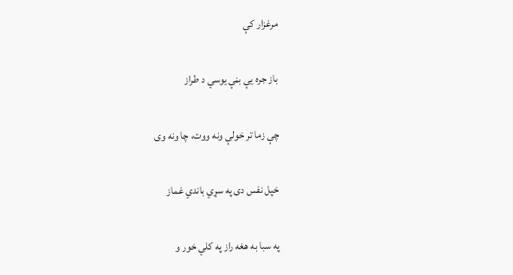مرغزار کې

باز جره يې بڼې يوسي د طراز

چې زما تر خولې ونه ووت، چا ونه وی

خپل نفس دی په سړي باندي غماز

په سبا به هغه راز په کلي خور و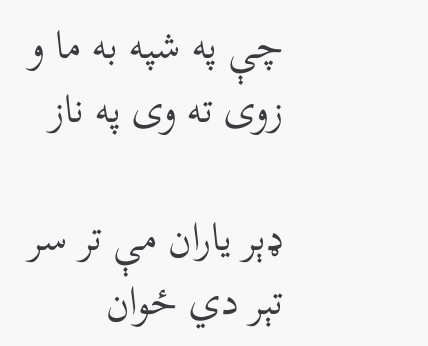چې په شپه به ما و زوی ته وی په ناز

ډېر ياران مې تر سر تېر دي ځوان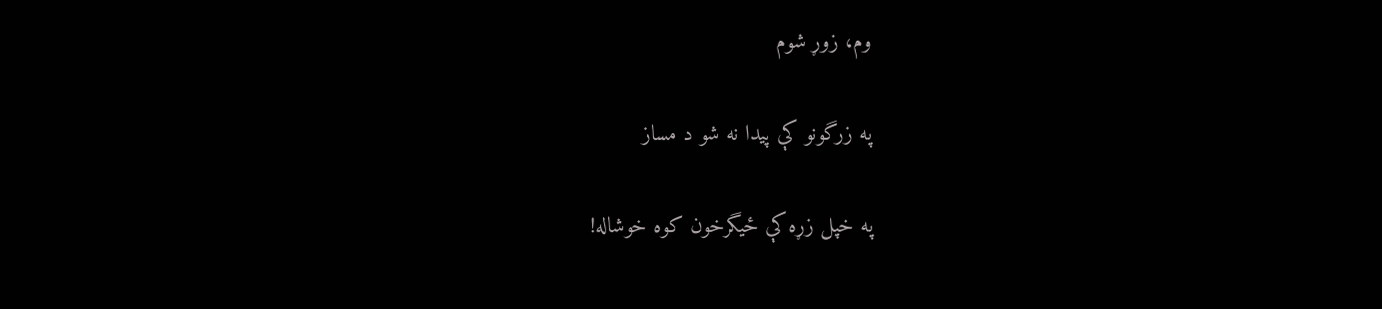وم، زوړ شوم

په زرگونو کې پيدا نه شو د مساز

په خپل زړه کې ځيگرخون کوه خوشاله!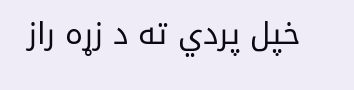خپل پردي ته د زړه راز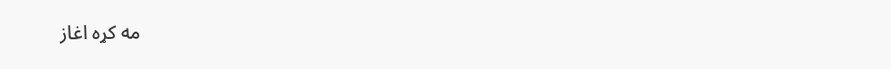مه کړه اغاز